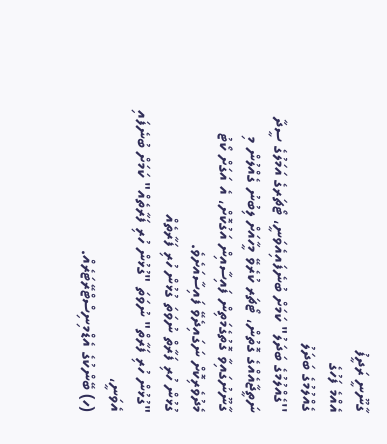ގާނޫނީ ރަދީފު
އެއްމެ ފަހުގެ
ގެއްލުމުގެ ބަދަލު
''ގެއްލުމުގެ ބަދަލު" ކަމަށް ބުނެފައިއެވަނީ، ޓޯޗަރގެ އަމަލުގެ ސީދާ ނަތީޖާއެއްގެ ގޮތުން، ޓޯޗަރ ކުރެވޭ މީހާއަށް ލިބުނު ގެއްލުން މި ގާނޫނުގައިވާ ގޮތުގެމަތިން ފައިސާއިން އަގުކޮށް، އެ އަގަށް ކޯޓު މެދުވެރިކޮށް ނަގައިދެވޭ ފައިސާއަށެވެ.
ގުޅުން ހުރި ފަރާތް ނުވަތަ ގުޅުން ހުރި ފަރާތެއް
"ގުޅުން ހުރި ފަރާތް" ނުވަތަ "ގުޅުން ހުރި ފަރާތެއް" ކަމަށް ބުނެފައި އެވަނީ،
(ހ) ބޭންކުގެ އެޑްމިނިސްޓްރޭޓަރެއް.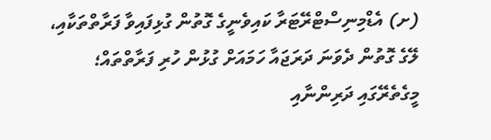(ށ) އެޑްމިނިސްޓްރޭޓަރާ ކައިވެނީގެ ގޮތުން ގުޅިފައިވާ ފަރާތްތަކާއި، ލޭގެ ގޮތުން ދެވަނަ ދަރަޖައާ ހަމައަށް ގުޅުން ހުރި ފަރާތްތައް؛ މީގެތެރޭގައި ދަރިންނާއި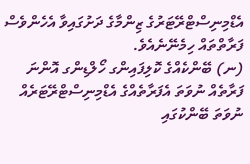އެޑްމިނިސްޓްރޭޓަރުގެ ޒިންމާގެ ދަށުގައިވާ އެހެންވެސް ފަރާތްތައް ހިމެނޭނެއެވެ.
(ނ) ބޭންކެއްގެ ކޮލިފައިންގ ހޯލްޑިންގ އޮންނަ ފަރާތެއް ނުވަތަ އެފަރާތެއްގެ އެޑްމިނިސްޓްރޭޓަރެއް ނުވަތަ ބޭންކުގައި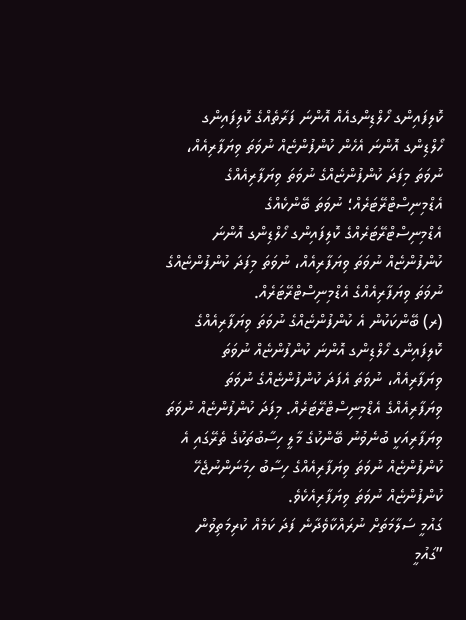ކޮލިފައިންގ ހޯލްޑިންގއެއް އޮންނަ ފަރާތެއްގެ ކޮލިފައިންގ ހޯލްޑިންގ އޮންނަ އެހެން ކުންފުންޏެއް ނުވަތަ ވިޔަފާރިއެއް، ނުވަތަ މިފަދަ ކުންފުންޏެއްގެ ނުވަތަ ވިޔަފާރިއެއްގެ އެޑްމިނިސްޓްރޭޓަރެއް؛ ނުވަތަ ބޭންކެއްގެ އެޑްމިނިސްޓްރޭޓަރެއްގެ ކޮލިފައިންގ ހޯލްޑިންގ އޮންނަ ކުންފުންޏެއް ނުވަތަ ވިޔަފާރިއެއް، ނުވަތަ މިފަދަ ކުންފުންޏެއްގެ ނުވަތަ ވިޔަފާރިއެއްގެ އެޑްމިނިސްޓްރޭޓަރެއް.
(ރ) ބޭންކަކުން އެ ކުންފުންޏެއްގެ ނުވަތަ ވިޔަފާރިއެއްގެ ކޮލިފައިންގ ހޯލްޑިންގ އޮންނަ ކުންފުންޏެއް ނުވަތަ ވިޔަފާރިއެއް، ނުވަތަ އެފަދަ ކުންފުންޏެއްގެ ނުވަތަ ވިޔަފާރިއެއްގެ އެޑްމިނިސްޓްރޭޓަރެއް. މިފަދަ ކުންފުންޏެއް ނުވަތަ ވިޔަފާރިއަކީ ބުނެވުނު ބޭންކުގެ މާލީ ހިސާބުތަކުގެ ތެރޭގައި އެ ކުންފުންޏެއް ނުވަތަ ވިޔަފާރިއެއްގެ ހިސާބު ހިމަނަންނުޖެހޭ ކުންފުންޏެއް ނުވަތަ ވިޔަފާރިއެކެވެ.
ގައުމީ ސަލާމަތަށް ނުރައްކާވެދާނެ ފަދަ ކަމެއް ކުރިމަތިވުން
”ގައުމީ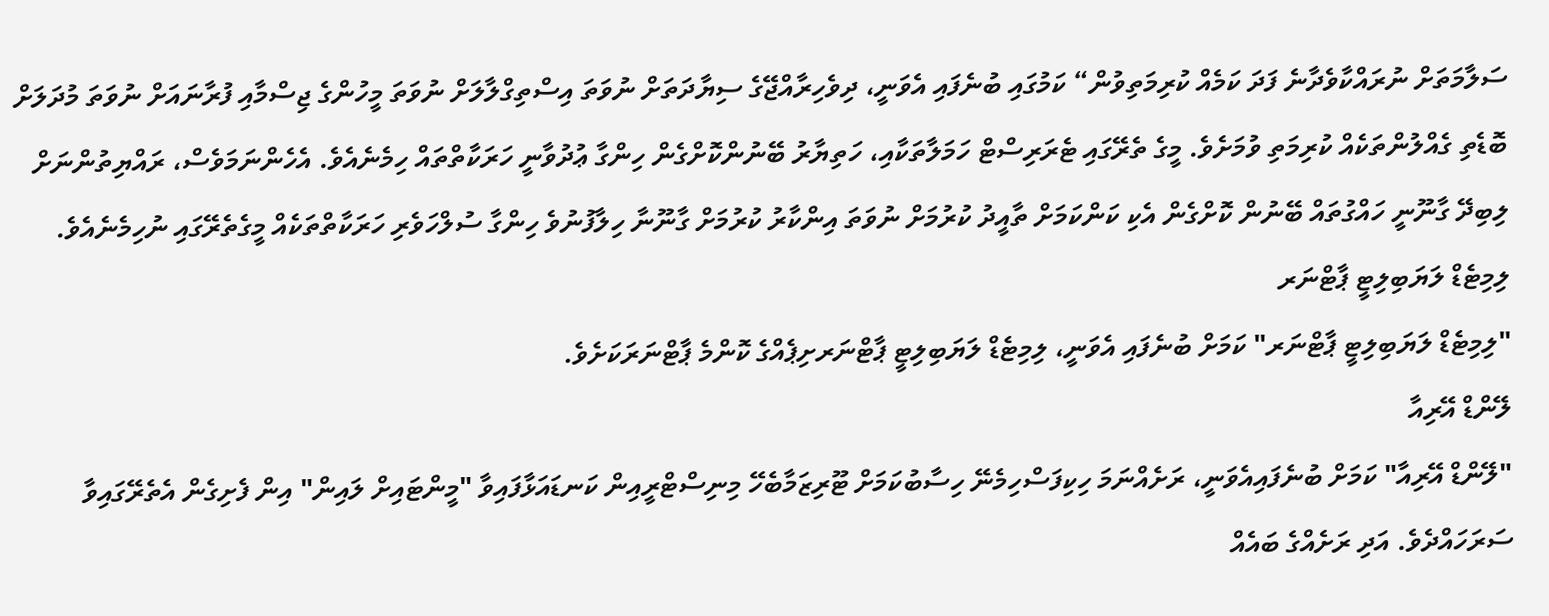ސަލާމަތަށް ނުރައްކާވެދާނެ ފަދަ ކަމެއް ކުރިމަތިވުން“ ކަމުގައި ބުނެފައި އެވަނީ، ދިވެހިރާއްޖޭގެ ސިޔާދަތަށް ނުވަތަ އިސްތިގްލާލަށް ނުވަތަ މީހުންގެ ޖިސްމާއި ފުރާނައަށް ނުވަތަ މުދަލަށް ބޮޑެތި ގެއްލުންތަކެއް ކުރިމަތި ވުމަށެވެ. މީގެ ތެރޭގައި ޓެރަރިސްޓް ހަމަލާތަކާއި، ހަތިޔާރު ބޭނުންކޮށްގެން ހިންގާ ޢުދުވާނީ ހަރަކާތްތައް ހިމެނެއެވެ. އެހެންނަމަވެސް، ރައްޔިތުންނަށް ލިބިދޭ ގާނޫނީ ހައްގުތައް ބޭނުން ކޮށްގެން އެކި ކަންކަމަށް ތާއީދު ކުރުމަށް ނުވަތަ އިންކާރު ކުރުމަށް ގާނޫނާ ހިލާފުނުވެ ހިންގާ ސުލްހަވެރި ހަރަކާތްތަކެއް މީގެތެރޭގައި ނުހިމެނެއެވެ.
ލިމިޓެޑް ލަޔަބިލިޓީ ޕާޓްނަރ
"ލިމިޓެޑް ލަޔަބިލިޓީ ޕާޓްނަރ" ކަމަށް ބުނެފައި އެވަނީ، ލިމިޓެޑް ލަޔަބިލިޓީ ޕާޓްނަރށިޕެއްގެ ކޮންމެ ޕާޓްނަރަކަށެވެ.
ލޭންޑް އޭރިއާ
"ލޭންޑް އޭރިއާ" ކަމަށް ބުނެފައިއެވަނީ، ރަށެއްނަމަ ހިކިފަސްހިމެނޭ ހިސާބުކަމަށް ޓޫރިޒަމާބެހޭ މިނިސްޓްރީއިން ކަނޑައަޅާފައިވާ "މީންޓައިށް ލައިން" އިން ފެށިގެން އެތެރޭގައިވާ ސަރަހައްދެވެ. އަދި ރަށެއްގެ ބައެއް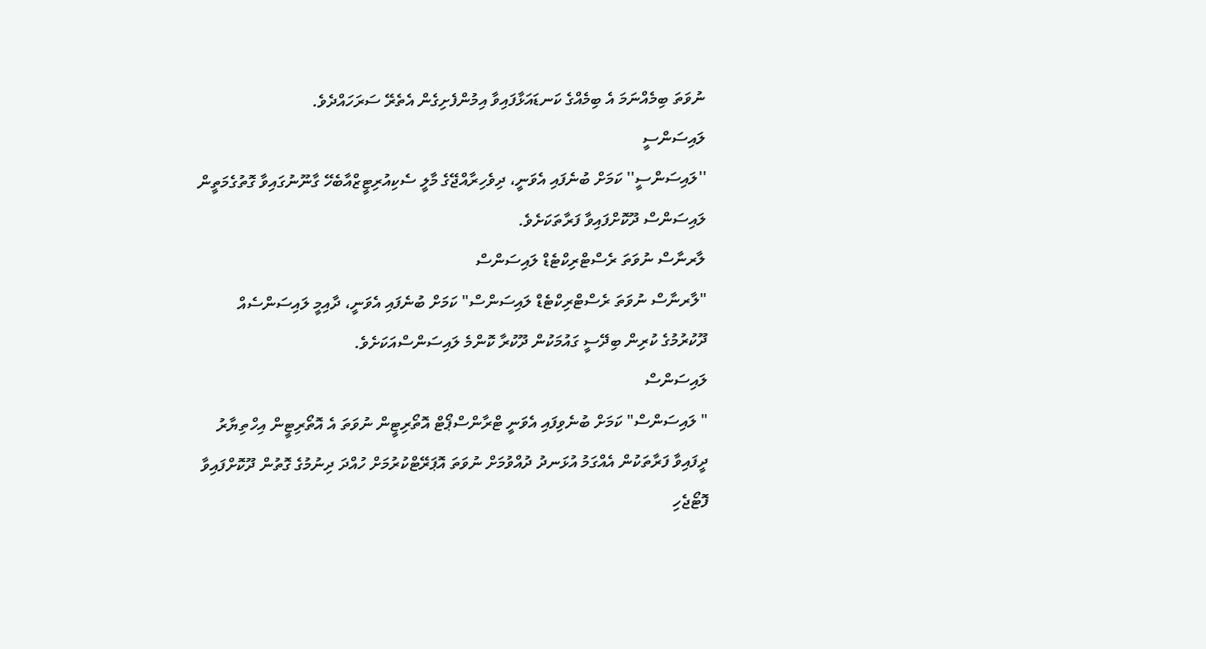ނުވަތަ ބިމެއްނަމަ އެ ބިމެއްގެ ކަނޑައަޅާފައިވާ އިމުންފެށިގެން އެތެރޭ ސަރަހައްދެވެ.
ލައިސަންސީ
''ލައިސަންސީ'' ކަމަށް ބުނެފައި އެވަނީ، ދިވެހިރާއްޖޭގެ މާލީ ސެކިއުރިޓީޒްއާބެހޭ ގާނޫނުގައިވާ ގޮތުގެމަތީން ލައިސަންސް ދޫކޮށްފައިވާ ފަރާތަކަށެވެ.
ލާރނާސް ނުވަތަ ރެސްޓްރިކްޓެޑް ލައިސަންސް
"ލާރނާސް ނުވަތަ ރެސްޓްރިކްޓެޑް ލައިސަންސް" ކަމަށް ބުނެފައި އެވަނީ، ދާއިމީ ލައިސަންސެއް ދޫކުރުމުގެ ކުރިން ބިދޭސީ ގައުމަކުން ދޫކުރާ ކޮންމެ ލައިސަންސްއަކަށެވެ.
ލައިސަންސް
" ލައިސަންސް" ކަމަށް ބުނެވިފައި އެވަނީ ޓްރާންސްޕޯޓް އޮތޯރިޓީން ނުވަތަ އެ އޮތޯރިޓީން އިހްތިޔާރު ދީފައިވާ ފަރާތަކުން އެއްގަމު އުޅަނދު ދުއްވުމަށް ނުވަތަ އޮޕަރޭޓްކުރުމަށް ހުއްދަ ދިނުމުގެ ގޮތުން ދޫކޮށްފައިވާ ފޮޓޯޖެހި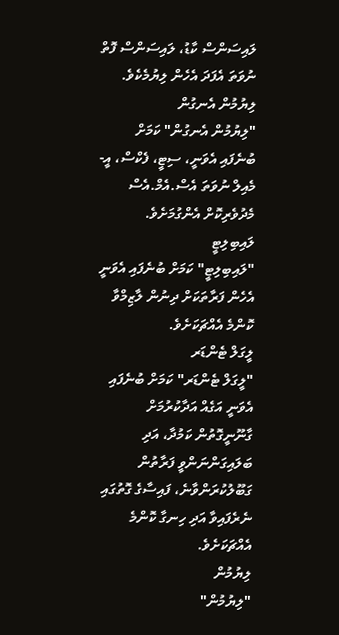ލައިސަންސް ކާޑު، ލައިސަންސް ފޮތް ނުވަތަ އެފަދަ އެހެން ލިޔުމެކެވެ.
ލިޔުމުން އެނގުން
"ލިޔުމުން އެނގުން" ކަމަށް ބުނެފައި އެވަނީ، ސިޓީ، ފެކްސް، އީ-މެއިލް ނުވަތަ އެސް.އެމް.އެސް މެދުވެރިކޮށް އެންގުމަށެވެ.
ލައިބިލިޓީ
"ލައިބިލިޓީ" ކަމަށް ބުނެފައި އެވަނީ އެހެން ފަރާތަކަށް ދިނުން ލާޒިމްވާ ކޮންމެ އެއްޗަކަށެވެ.
ލީގަލް ޓެންޑަރ
"ލީގަލް ޓެންޑަރ" ކަމަށް ބުނެފައި އެވަނީ އަގެއް އަދާކުރުމަށް ގާނޫނީގޮތުން ކަމުދާ، އަދި ބަލައިގަންނަންވީ ފަރާތުން ގަބޫލުކުރަންވާނެ، ފައިސާގެ ގޮތުގައި ނެރެފައިވާ އަދި ހިނގާ ކޮންމެ އެއްޗަކަށެވެ.
ލިޔުމުން
"ލިޔުމުން"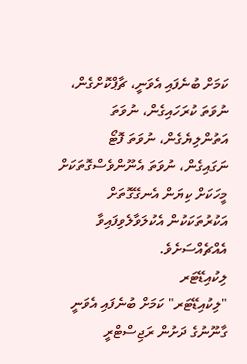ކަމަށް ބުނެފައި އެވަނީ، ޗާޕްކޮށްގެން، ނުވަތަ ކުރަހައިގެން، ނުވަތަ އަތުންލިޔެގެން، ނުވަތަ ފޮޓޯ ނަގައިގެން، ނުވަތަ އެނޫންވެސްގޮތަކަށް މީހަކަށް ކިޔަން އެނގޭގޮތަށް އަކުރުތަކަކުން އެކުލަވާލެވިފައިވާ އެއްޗެއްސަށެވެ.
ލިކުއިޑޭޓަރ
"ލިކުއިޑޭޓަރ" ކަމަށް ބުނެފައި އެވަނީ ގާނޫނުގެ ދަށުން ރަޖިސްޓްރީ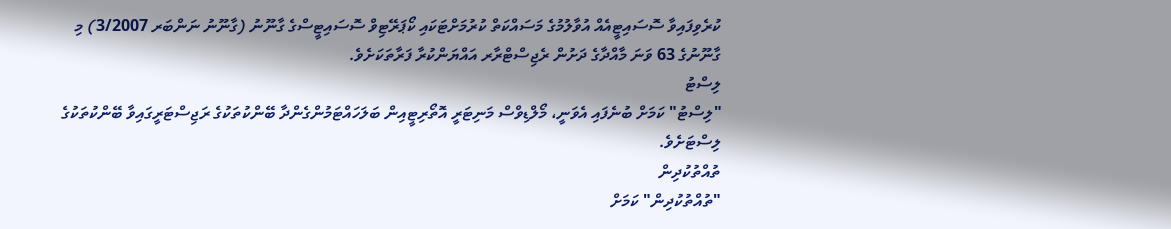ކުރެވިފައިވާ ސޮސައިޓީއެއް އުވާލުމުގެ މަސައްކަތް ކުރުމަށްޓަކައި ކޯޕަރޭޓިވް ސޮސައިޓީސްގެ ގާނޫނު (ގާނޫނު ނަންބަރ 3/2007) މި ގާނޫނުގެ 63 ވަނަ މާއްދާގެ ދަށުން ރެޖިސްޓްރާރ އައްޔަންކުރާ ފަރާތަކަށެވެ.
ލިސްޓު
"ލިސްޓު" ކަމަށް ބުނެފައި އެވަނީ، މޯލްޑިވްސް މަނިޓަރީ އޮތޯރިޓީއިން ބަލަހައްޓަމުންގެންދާ ބޭންކުތަކުގެ ރަޖިސްޓަރީގައިވާ ބޭންކުތަކުގެ ލިސްޓަށެވެ.
ތުއްތުކުދިން
"ތުއްތުކުދިން" ކަމަށް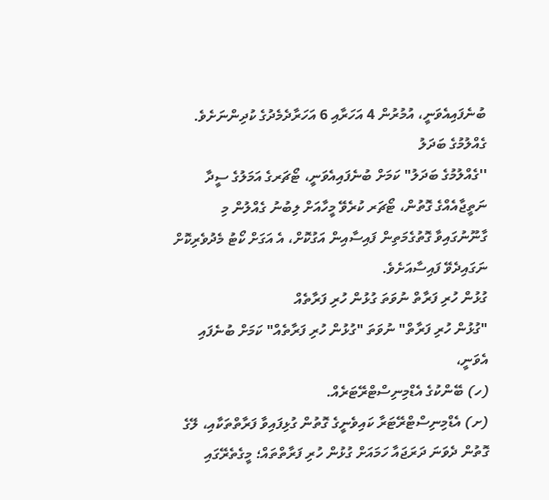ބުނެފައިއެވަނީ، އުމުރުން 4 އަހަރާއި 6 އަހަރާދެމެދުގެ ކުދިންނަށެވެ.
ގެއްލުމުގެ ބަދަލު
''ގެއްލުމުގެ ބަދަލު" ކަމަށް ބުނެފައިއެވަނީ، ޓޯޗަރގެ އަމަލުގެ ސީދާ ނަތީޖާއެއްގެ ގޮތުން، ޓޯޗަރ ކުރެވޭ މީހާއަށް ލިބުނު ގެއްލުން މި ގާނޫނުގައިވާ ގޮތުގެމަތިން ފައިސާއިން އަގުކޮށް، އެ އަގަށް ކޯޓު މެދުވެރިކޮށް ނަގައިދެވޭ ފައިސާއަށެވެ.
ގުޅުން ހުރި ފަރާތް ނުވަތަ ގުޅުން ހުރި ފަރާތެއް
"ގުޅުން ހުރި ފަރާތް" ނުވަތަ "ގުޅުން ހުރި ފަރާތެއް" ކަމަށް ބުނެފައި އެވަނީ،
(ހ) ބޭންކުގެ އެޑްމިނިސްޓްރޭޓަރެއް.
(ށ) އެޑްމިނިސްޓްރޭޓަރާ ކައިވެނީގެ ގޮތުން ގުޅިފައިވާ ފަރާތްތަކާއި، ލޭގެ ގޮތުން ދެވަނަ ދަރަޖައާ ހަމައަށް ގުޅުން ހުރި ފަރާތްތައް؛ މީގެތެރޭގައި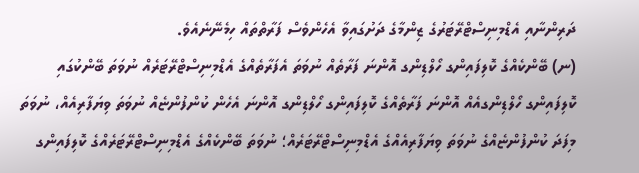ދަރިންނާއި އެޑްމިނިސްޓްރޭޓަރުގެ ޒިންމާގެ ދަށުގައިވާ އެހެންވެސް ފަރާތްތައް ހިމެނޭނެއެވެ.
(ނ) ބޭންކެއްގެ ކޮލިފައިންގ ހޯލްޑިންގ އޮންނަ ފަރާތެއް ނުވަތަ އެފަރާތެއްގެ އެޑްމިނިސްޓްރޭޓަރެއް ނުވަތަ ބޭންކުގައި ކޮލިފައިންގ ހޯލްޑިންގއެއް އޮންނަ ފަރާތެއްގެ ކޮލިފައިންގ ހޯލްޑިންގ އޮންނަ އެހެން ކުންފުންޏެއް ނުވަތަ ވިޔަފާރިއެއް، ނުވަތަ މިފަދަ ކުންފުންޏެއްގެ ނުވަތަ ވިޔަފާރިއެއްގެ އެޑްމިނިސްޓްރޭޓަރެއް؛ ނުވަތަ ބޭންކެއްގެ އެޑްމިނިސްޓްރޭޓަރެއްގެ ކޮލިފައިންގ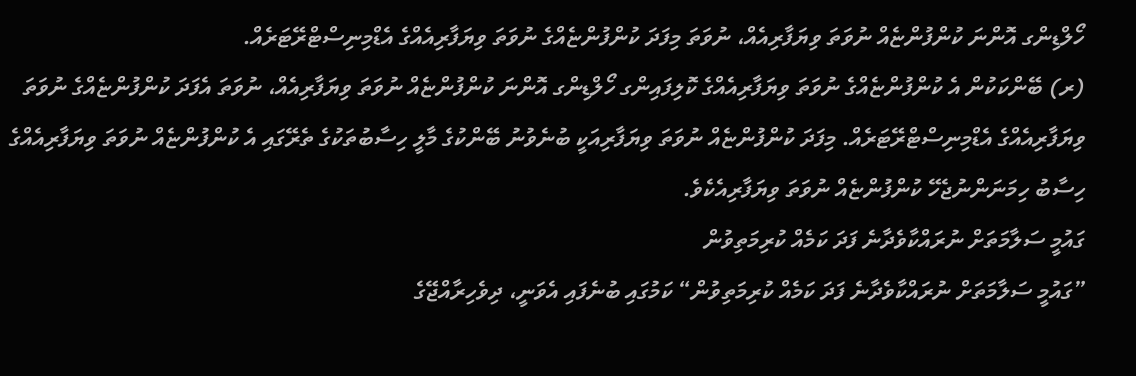ހޯލްޑިންގ އޮންނަ ކުންފުންޏެއް ނުވަތަ ވިޔަފާރިއެއް، ނުވަތަ މިފަދަ ކުންފުންޏެއްގެ ނުވަތަ ވިޔަފާރިއެއްގެ އެޑްމިނިސްޓްރޭޓަރެއް.
(ރ) ބޭންކަކުން އެ ކުންފުންޏެއްގެ ނުވަތަ ވިޔަފާރިއެއްގެ ކޮލިފައިންގ ހޯލްޑިންގ އޮންނަ ކުންފުންޏެއް ނުވަތަ ވިޔަފާރިއެއް، ނުވަތަ އެފަދަ ކުންފުންޏެއްގެ ނުވަތަ ވިޔަފާރިއެއްގެ އެޑްމިނިސްޓްރޭޓަރެއް. މިފަދަ ކުންފުންޏެއް ނުވަތަ ވިޔަފާރިއަކީ ބުނެވުނު ބޭންކުގެ މާލީ ހިސާބުތަކުގެ ތެރޭގައި އެ ކުންފުންޏެއް ނުވަތަ ވިޔަފާރިއެއްގެ ހިސާބު ހިމަނަންނުޖެހޭ ކުންފުންޏެއް ނުވަތަ ވިޔަފާރިއެކެވެ.
ގައުމީ ސަލާމަތަށް ނުރައްކާވެދާނެ ފަދަ ކަމެއް ކުރިމަތިވުން
”ގައުމީ ސަލާމަތަށް ނުރައްކާވެދާނެ ފަދަ ކަމެއް ކުރިމަތިވުން“ ކަމުގައި ބުނެފައި އެވަނީ، ދިވެހިރާއްޖޭގެ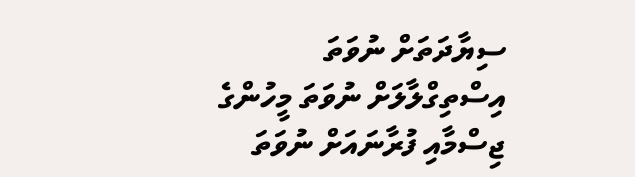ސިޔާދަތަށް ނުވަތަ އިސްތިގްލާލަށް ނުވަތަ މީހުންގެ ޖިސްމާއި ފުރާނައަށް ނުވަތަ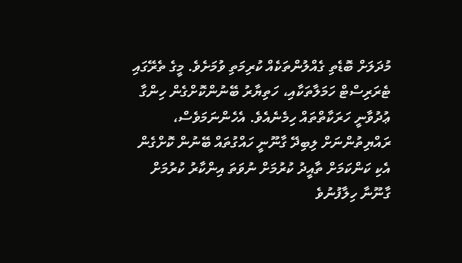މުދަލަށް ބޮޑެތި ގެއްލުންތަކެއް ކުރިމަތި ވުމަށެވެ. މީގެ ތެރޭގައި ޓެރަރިސްޓް ހަމަލާތަކާއި، ހަތިޔާރު ބޭނުންކޮށްގެން ހިންގާ ޢުދުވާނީ ހަރަކާތްތައް ހިމެނެއެވެ. އެހެންނަމަވެސް، ރައްޔިތުންނަށް ލިބިދޭ ގާނޫނީ ހައްގުތައް ބޭނުން ކޮށްގެން އެކި ކަންކަމަށް ތާއީދު ކުރުމަށް ނުވަތަ އިންކާރު ކުރުމަށް ގާނޫނާ ހިލާފުނުވެ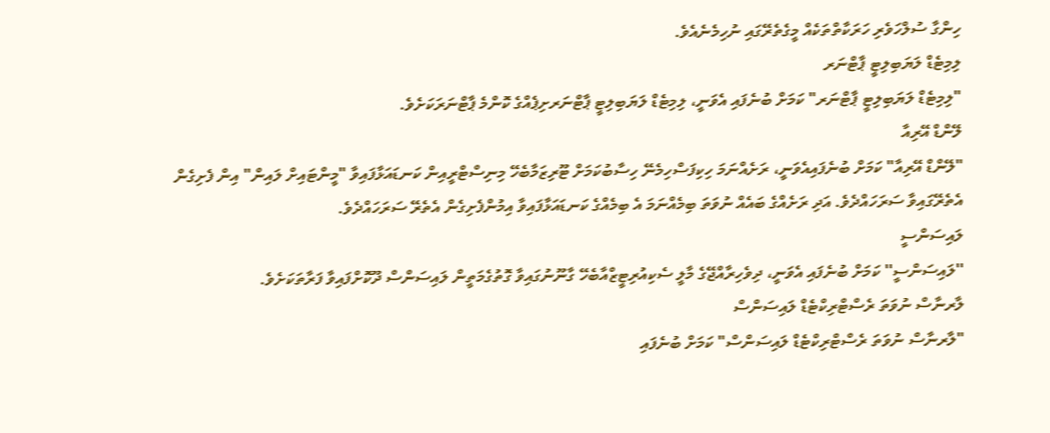ހިންގާ ސުލްހަވެރި ހަރަކާތްތަކެއް މީގެތެރޭގައި ނުހިމެނެއެވެ.
ލިމިޓެޑް ލަޔަބިލިޓީ ޕާޓްނަރ
"ލިމިޓެޑް ލަޔަބިލިޓީ ޕާޓްނަރ" ކަމަށް ބުނެފައި އެވަނީ، ލިމިޓެޑް ލަޔަބިލިޓީ ޕާޓްނަރށިޕެއްގެ ކޮންމެ ޕާޓްނަރަކަށެވެ.
ލޭންޑް އޭރިއާ
"ލޭންޑް އޭރިއާ" ކަމަށް ބުނެފައިއެވަނީ، ރަށެއްނަމަ ހިކިފަސްހިމެނޭ ހިސާބުކަމަށް ޓޫރިޒަމާބެހޭ މިނިސްޓްރީއިން ކަނޑައަޅާފައިވާ "މީންޓައިށް ލައިން" އިން ފެށިގެން އެތެރޭގައިވާ ސަރަހައްދެވެ. އަދި ރަށެއްގެ ބައެއް ނުވަތަ ބިމެއްނަމަ އެ ބިމެއްގެ ކަނޑައަޅާފައިވާ އިމުންފެށިގެން އެތެރޭ ސަރަހައްދެވެ.
ލައިސަންސީ
''ލައިސަންސީ'' ކަމަށް ބުނެފައި އެވަނީ، ދިވެހިރާއްޖޭގެ މާލީ ސެކިއުރިޓީޒްއާބެހޭ ގާނޫނުގައިވާ ގޮތުގެމަތީން ލައިސަންސް ދޫކޮށްފައިވާ ފަރާތަކަށެވެ.
ލާރނާސް ނުވަތަ ރެސްޓްރިކްޓެޑް ލައިސަންސް
"ލާރނާސް ނުވަތަ ރެސްޓްރިކްޓެޑް ލައިސަންސް" ކަމަށް ބުނެފައި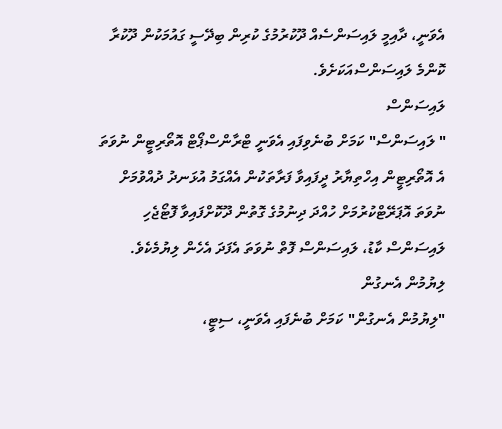އެވަނީ، ދާއިމީ ލައިސަންސެއް ދޫކުރުމުގެ ކުރިން ބިދޭސީ ގައުމަކުން ދޫކުރާ ކޮންމެ ލައިސަންސްއަކަށެވެ.
ލައިސަންސް
" ލައިސަންސް" ކަމަށް ބުނެވިފައި އެވަނީ ޓްރާންސްޕޯޓް އޮތޯރިޓީން ނުވަތަ އެ އޮތޯރިޓީން އިހްތިޔާރު ދީފައިވާ ފަރާތަކުން އެއްގަމު އުޅަނދު ދުއްވުމަށް ނުވަތަ އޮޕަރޭޓްކުރުމަށް ހުއްދަ ދިނުމުގެ ގޮތުން ދޫކޮށްފައިވާ ފޮޓޯޖެހި ލައިސަންސް ކާޑު، ލައިސަންސް ފޮތް ނުވަތަ އެފަދަ އެހެން ލިޔުމެކެވެ.
ލިޔުމުން އެނގުން
"ލިޔުމުން އެނގުން" ކަމަށް ބުނެފައި އެވަނީ، ސިޓީ،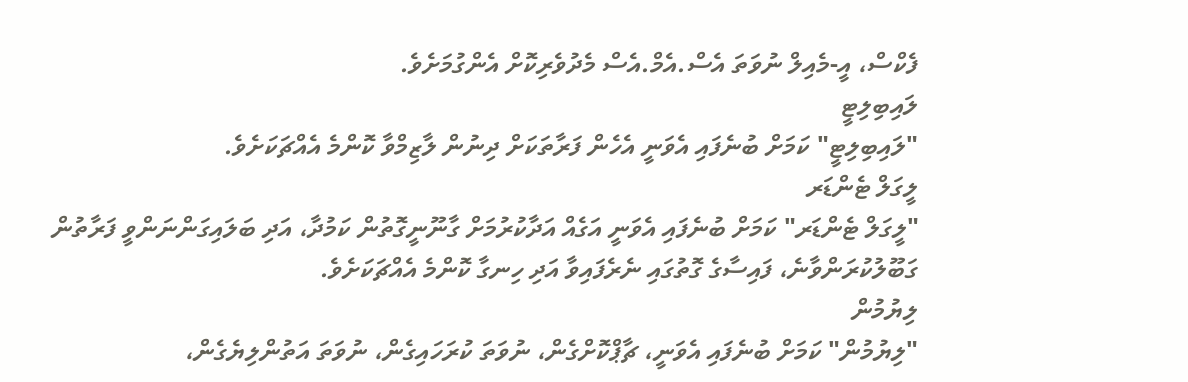ފެކްސް، އީ-މެއިލް ނުވަތަ އެސް.އެމް.އެސް މެދުވެރިކޮށް އެންގުމަށެވެ.
ލައިބިލިޓީ
"ލައިބިލިޓީ" ކަމަށް ބުނެފައި އެވަނީ އެހެން ފަރާތަކަށް ދިނުން ލާޒިމްވާ ކޮންމެ އެއްޗަކަށެވެ.
ލީގަލް ޓެންޑަރ
"ލީގަލް ޓެންޑަރ" ކަމަށް ބުނެފައި އެވަނީ އަގެއް އަދާކުރުމަށް ގާނޫނީގޮތުން ކަމުދާ، އަދި ބަލައިގަންނަންވީ ފަރާތުން ގަބޫލުކުރަންވާނެ، ފައިސާގެ ގޮތުގައި ނެރެފައިވާ އަދި ހިނގާ ކޮންމެ އެއްޗަކަށެވެ.
ލިޔުމުން
"ލިޔުމުން" ކަމަށް ބުނެފައި އެވަނީ، ޗާޕްކޮށްގެން، ނުވަތަ ކުރަހައިގެން، ނުވަތަ އަތުންލިޔެގެން،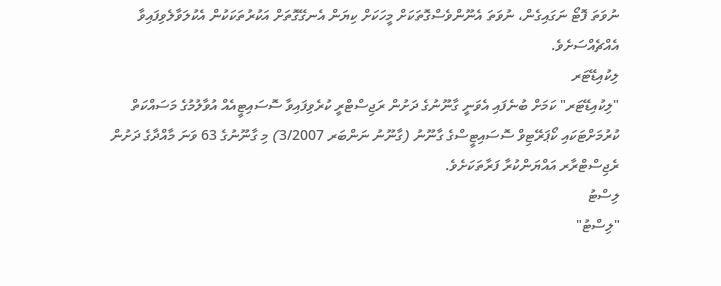ނުވަތަ ފޮޓޯ ނަގައިގެން، ނުވަތަ އެނޫންވެސްގޮތަކަށް މީހަކަށް ކިޔަން އެނގޭގޮތަށް އަކުރުތަކަކުން އެކުލަވާލެވިފައިވާ އެއްޗެއްސަށެވެ.
ލިކުއިޑޭޓަރ
"ލިކުއިޑޭޓަރ" ކަމަށް ބުނެފައި އެވަނީ ގާނޫނުގެ ދަށުން ރަޖިސްޓްރީ ކުރެވިފައިވާ ސޮސައިޓީއެއް އުވާލުމުގެ މަސައްކަތް ކުރުމަށްޓަކައި ކޯޕަރޭޓިވް ސޮސައިޓީސްގެ ގާނޫނު (ގާނޫނު ނަންބަރ 3/2007) މި ގާނޫނުގެ 63 ވަނަ މާއްދާގެ ދަށުން ރެޖިސްޓްރާރ އައްޔަންކުރާ ފަރާތަކަށެވެ.
ލިސްޓު
"ލިސްޓު"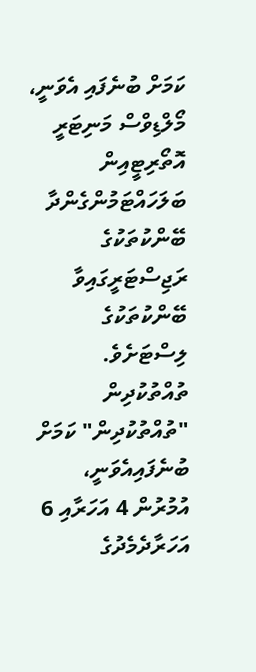ކަމަށް ބުނެފައި އެވަނީ، މޯލްޑިވްސް މަނިޓަރީ އޮތޯރިޓީއިން ބަލަހައްޓަމުންގެންދާ ބޭންކުތަކުގެ ރަޖިސްޓަރީގައިވާ ބޭންކުތަކުގެ ލިސްޓަށެވެ.
ތުއްތުކުދިން
"ތުއްތުކުދިން" ކަމަށް ބުނެފައިއެވަނީ، އުމުރުން 4 އަހަރާއި 6 އަހަރާދެމެދުގެ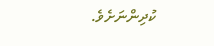ކުދިންނަށެވެ.